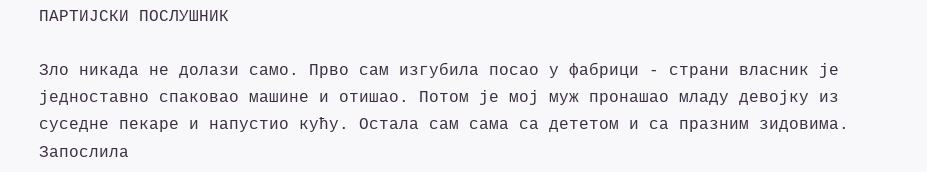ПАРТИЈСКИ ПОСЛУШНИК

Зло никада не долази само. Прво сам изгубила посао у фабрици - страни власник је једноставно спаковао машине и отишао. Потом је мој муж пронашао младу девојку из суседне пекаре и напустио кућу. Остала сам сама са дететом и са празним зидовима. Запослила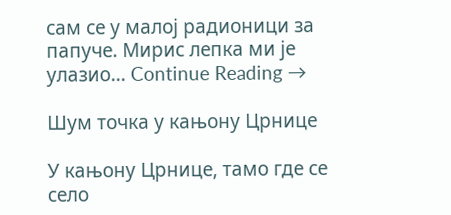сам се у малој радионици за папуче. Мирис лепка ми је улазио... Continue Reading →

Шум точка у кањону Црнице

У кањону Црнице, тамо где се село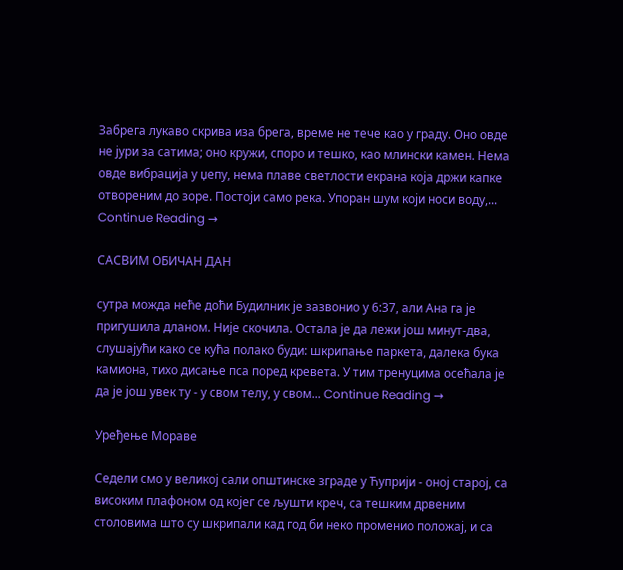Забрега лукаво скрива иза брега, време не тече као у граду. Оно овде не јури за сатима; оно кружи, споро и тешко, као млински камен. Нема овде вибрација у џепу, нема плаве светлости екрана која држи капке отвореним до зоре. Постоји само река. Упоран шум који носи воду,... Continue Reading →

САСВИМ ОБИЧАН ДАН

сутра можда неће доћи Будилник је зазвонио у 6:37, али Ана га је пригушила дланом. Није скочила. Остала је да лежи још минут-два, слушајући како се кућа полако буди: шкрипање паркета, далека бука камиона, тихо дисање пса поред кревета. У тим тренуцима осећала је да је још увек ту - у свом телу, у свом... Continue Reading →

Уређење Мораве

Седели смо у великој сали општинске зграде у Ћуприји - оној старој, са високим плафоном од којег се љушти креч, са тешким дрвеним столовима што су шкрипали кад год би неко променио положај, и са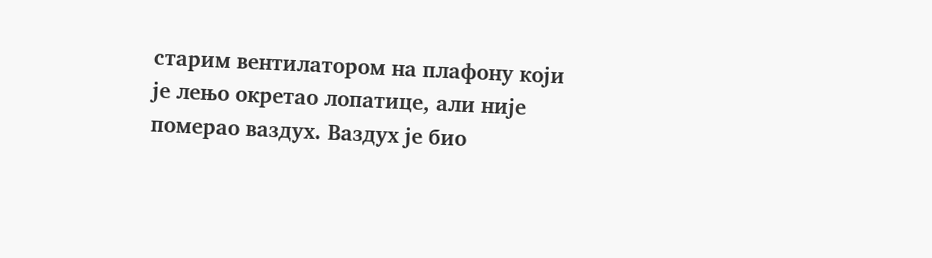старим вентилатором на плафону који је лењо окретао лопатице, али није померао ваздух. Ваздух је био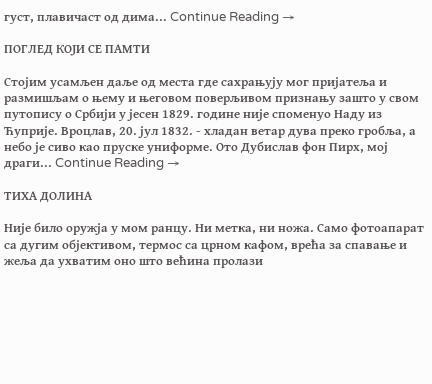густ, плавичаст од дима... Continue Reading →

ПОГЛЕД КОЈИ СЕ ПАМТИ

Стојим усамљен даље од места где сахрањују мог пријатеља и размишљам о њему и његовом поверљивом признању зашто у свом путопису о Србији у јесен 1829. године није споменуо Наду из Ћуприје. Вроцлав, 20. јул 1832. - хладан ветар дува преко гробља, а небо је сиво као пруске униформе. Ото Дубислав фон Пирх, мој драги... Continue Reading →

ТИХА ДОЛИНА

Није било оружја у мом ранцу. Ни метка, ни ножа. Само фотоапарат са дугим објективом, термос са црном кафом, врећа за спавање и жеља да ухватим оно што већина пролази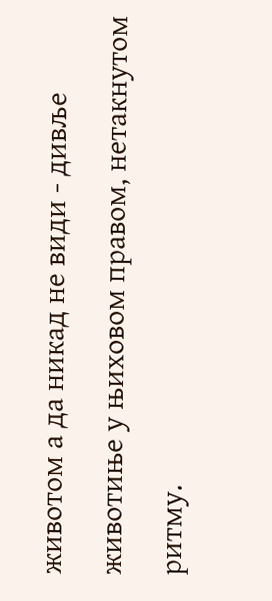животом а да никад не види - дивље животиње у њиховом правом, нетакнутом ритму.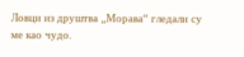Ловци из друштва „Морава“ гледали су ме као чудо.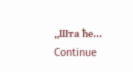„Шта ће... Continue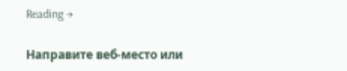Reading →

Направите веб-место или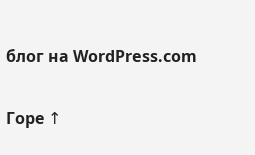блог на WordPress.com

Горе ↑